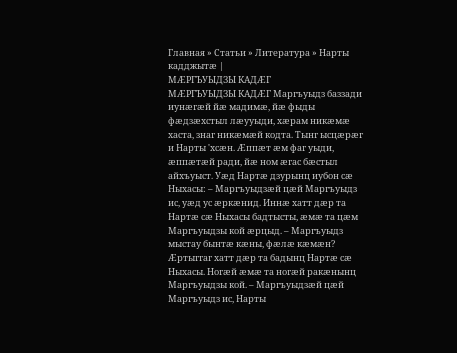Главная » Статьи » Литература » Нарты кадджытæ |
МÆРГЪУЫДЗЫ КАДÆГ
МÆРГЪУЫДЗЫ КАДÆГ Маргъуыдз баззади иунæгæй йæ мадимæ, йæ фыды фæдзæхстыл лæууыди, хæрам никæмæ хаста, знаг никæмæй кодта. Тынг ысцæрæг и Нарты 'хсæн. Æппæт æм фаг уыди, æппæтæй ради, йæ ном æгас бæстыл айхъуыст. Уæд Нартæ дзурынц иубон сæ Ныхасы: – Маргъуыдзæй цæй Маргъуыдз ис, уæд ус æркæнид. Иннæ хатт дæр та Нартæ сæ Ныхасы бадтысты, æмæ та цæм Маргъуыдзы кой æрцыд. – Маргъуыдз мыстау бынтæ кæны, фæлæ кæмæн? Æртыггаг хатт дæр та бадынц Нартæ сæ Ныхасы. Ногæй æмæ та ногæй ракæнынц Маргъуыдзы кой. – Маргъуыдзæй цæй Маргъуыдз ис, Нарты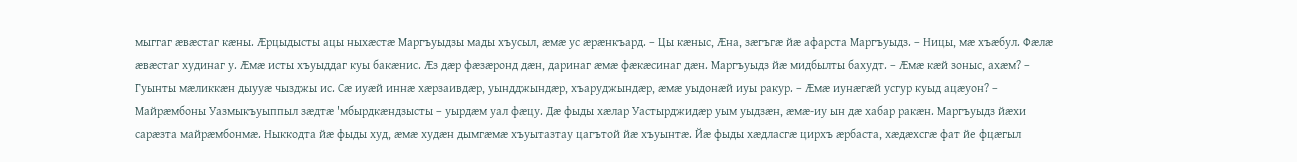мыггаг æвæстаг кæны. Æрцыдысты ацы ныхæстæ Маргъуыдзы мады хъусыл, æмæ ус æрæнкъард. – Цы кæныс, Æна, зæгъгæ йæ афарста Маргъуыдз. – Ницы, мæ хъæбул. Фæлæ æвæстаг худинаг у. Æмæ исты хъуыддаг куы бакæнис. Æз дæр фæзæронд дæн, даринаг æмæ фæкæсинаг дæн. Маргъуыдз йæ мидбылты бахудт. – Æмæ кæй зоныс, ахæм? – Гуынты мæликкæн дыууæ чызджы ис. Сæ иуæй иннæ хæрзаивдæр, уындджындæр, хъаруджындæр, æмæ уыдонæй иуы ракур. – Æмæ иунæгæй усгур куыд ацæуон? – Майрæмбоны Уазмыкъуыппыл зæдтæ 'мбырдкæндзысты – уырдæм уал фæцу. Дæ фыды хæлар Уастырджидæр уым уыдзæн, æмæ-иу ын дæ хабар ракæн. Маргъуыдз йæхи сарæзта майрæмбонмæ. Ныккодта йæ фыды худ, æмæ худæн дымгæмæ хъуытазтау цагътой йæ хъуынтæ. Йæ фыды хæдласгæ цирхъ æрбаста, хæдæхсгæ фат йе фцæгыл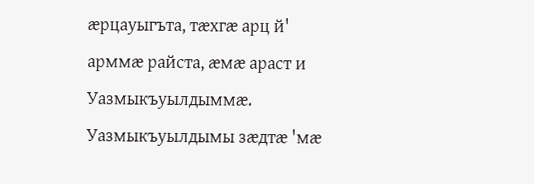æрцауыгъта, тæхгæ арц й' арммæ райста, æмæ араст и Уазмыкъуылдыммæ. Уазмыкъуылдымы зæдтæ 'мæ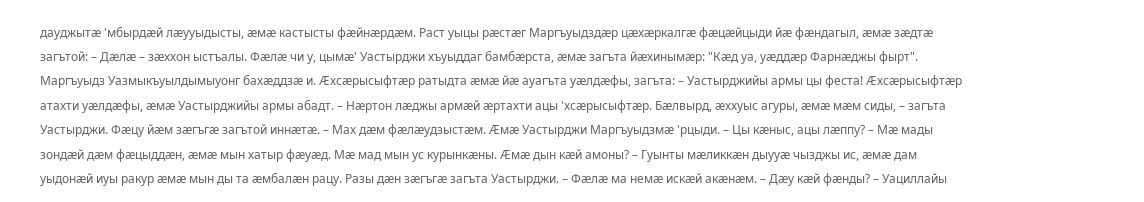дауджытæ 'мбырдæй лæууыдысты, æмæ кастысты фæйнæрдæм. Раст уыцы рæстæг Маргъуыдздæр цæхæркалгæ фæцæйцыди йæ фæндагыл, æмæ зæдтæ загътой: – Дæлæ – зæххон ыстъалы. Фæлæ чи у, цымæ' Уастырджи хъуыддаг бамбæрста, æмæ загъта йæхинымæр: "Кæд уа, уæддæр Фарнæджы фырт". Маргъуыдз Уазмыкъуылдымыуонг бахæддзæ и. Æхсæрысыфтæр ратыдта æмæ йæ ауагъта уæлдæфы, загъта: – Уастырджийы армы цы феста! Æхсæрысыфтæр атахти уæлдæфы, æмæ Уастырджийы армы абадт. – Нæртон лæджы армæй æртахти ацы 'хсæрысыфтæр. Бæлвырд, æххуыс агуры, æмæ мæм сиды, – загъта Уастырджи. Фæцу йæм зæгъгæ загътой иннæтæ. – Мах дæм фæлæудзыстæм. Æмæ Уастырджи Маргъуыдзмæ 'рцыди. – Цы кæныс, ацы лæппу? – Мæ мады зондæй дæм фæцыддæн, æмæ мын хатыр фæуæд. Мæ мад мын ус курынкæны. Æмæ дын кæй амоны? – Гуынты мæликкæн дыууæ чызджы ис, æмæ дам уыдонæй иуы ракур æмæ мын ды та æмбалæн рацу. Разы дæн зæгъгæ загъта Уастырджи. – Фæлæ ма немæ искæй акæнæм. – Дæу кæй фæнды? – Уациллайы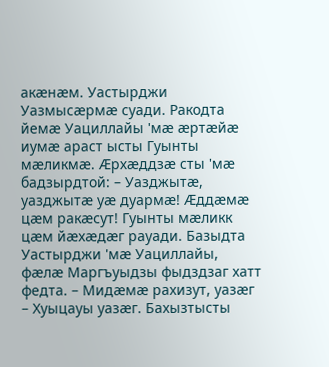акæнæм. Уастырджи Уазмысæрмæ суади. Ракодта йемæ Уациллайы 'мæ æртæйæ иумæ араст ысты Гуынты мæликмæ. Æрхæддзæ сты 'мæ бадзырдтой: – Уазджытæ, уазджытæ уæ дуармæ! Æддæмæ цæм ракæсут! Гуынты мæликк цæм йæхæдæг рауади. Базыдта Уастырджи 'мæ Уациллайы, фæлæ Маргъуыдзы фыдздзаг хатт федта. – Мидæмæ рахизут, уазæг – Хуыцауы уазæг. Бахызтысты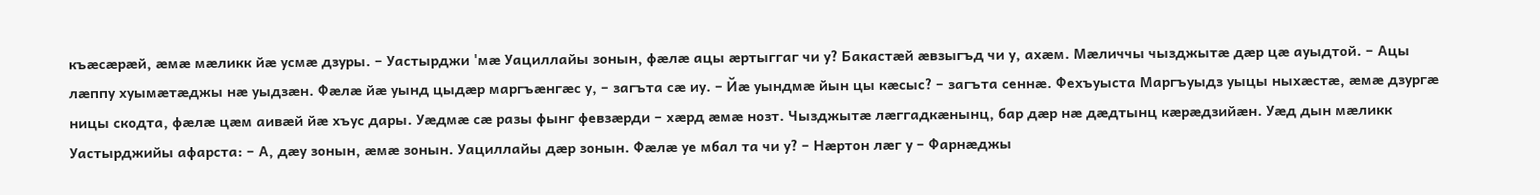къæсæрæй, æмæ мæликк йæ усмæ дзуры. – Уастырджи 'мæ Уациллайы зонын, фæлæ ацы æртыггаг чи у? Бакастæй æвзыгъд чи у, ахæм. Мæличчы чызджытæ дæр цæ ауыдтой. – Ацы лæппу хуымæтæджы нæ уыдзæн. Фæлæ йæ уынд цыдæр маргъæнгæс у, – загъта сæ иу. – Йæ уындмæ йын цы кæсыс? – загъта сеннæ. Фехъуыста Маргъуыдз уыцы ныхæстæ, æмæ дзургæ ницы скодта, фæлæ цæм аивæй йæ хъус дары. Уæдмæ сæ разы фынг февзæрди – хæрд æмæ нозт. Чызджытæ лæггадкæнынц, бар дæр нæ дæдтынц кæрæдзийæн. Уæд дын мæликк Уастырджийы афарста: – А, дæу зонын, æмæ зонын. Уациллайы дæр зонын. Фæлæ уе мбал та чи у? – Нæртон лæг у – Фарнæджы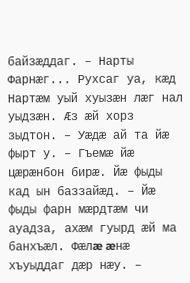байзæддаг. – Нарты Фарнæг... Рухсаг уа, кæд Нартæм уый хуызæн лæг нал уыдзæн. Æз æй хорз зыдтон. – Уæдæ ай та йæ фырт у. – Гъемæ йæ цæрæнбон бирæ. Йæ фыды кад ын баззайæд. – Йæ фыды фарн мæрдтæм чи ауадза, ахæм гуырд æй ма банхъæл. Фæлæ æнæ хъуыддаг дæр нæу. –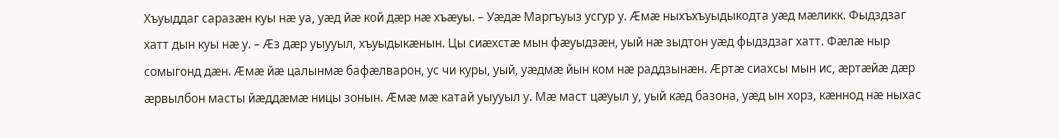Хъуыддаг саразæн куы нæ уа, уæд йæ кой дæр нæ хъæуы. – Уæдæ Маргъуыз усгур у. Æмæ ныхъхъуыдыкодта уæд мæликк. Фыдздзаг хатт дын куы нæ у. – Æз дæр уыууыл, хъуыдыкæнын. Цы сиæхстæ мын фæуыдзæн, уый нæ зыдтон уæд фыдздзаг хатт. Фæлæ ныр сомыгонд дæн. Æмæ йæ цалынмæ бафæлварон, ус чи куры, уый, уæдмæ йын ком нæ раддзынæн. Æртæ сиахсы мын ис, æртæйæ дæр æрвылбон масты йæддæмæ ницы зонын. Æмæ мæ катай уыууыл у. Мæ маст цæуыл у, уый кæд базона, уæд ын хорз, кæннод нæ ныхас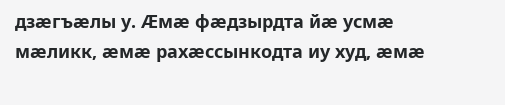дзæгъæлы у. Æмæ фæдзырдта йæ усмæ мæликк, æмæ рахæссынкодта иу худ, æмæ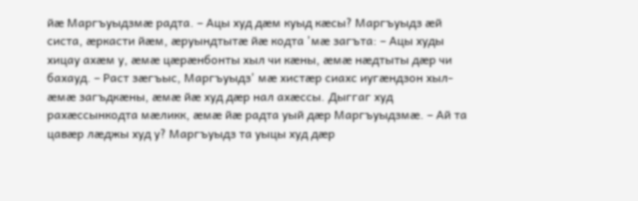йæ Маргъуыдзмæ радта. – Ацы худ дæм куыд кæсы? Маргъуыдз æй систа, æркасти йæм, æруындтытæ йæ кодта 'мæ загъта: – Ацы худы хицау ахæм у, æмæ цæрæнбонты хыл чи кæны, æмæ нæдтыты дæр чи бахауд. – Раст зæгъыс, Маргъуыдз' мæ хистæр сиахс иугæндзон хыл-æмæ загъдкæны, æмæ йæ худ дæр нал ахæссы. Дыггаг худ рахæссынкодта мæликк, æмæ йæ радта уый дæр Маргъуыдзмæ. – Ай та цавæр лæджы худ у? Маргъуыдз та уыцы худ дæр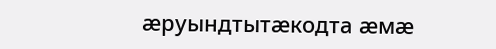æруындтытæкодта æмæ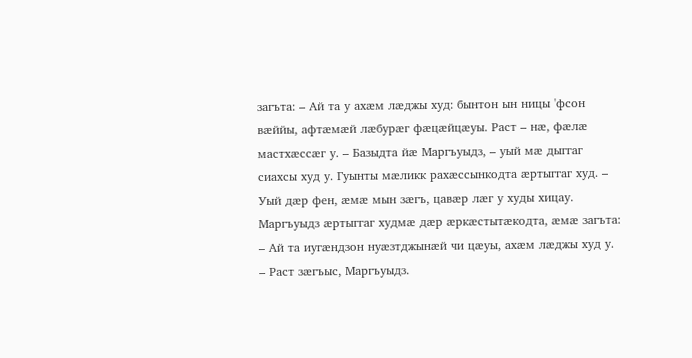загъта: – Ай та у ахæм лæджы худ: бынтон ын ницы 'фсон вæййы, афтæмæй лæбурæг фæцæйцæуы. Раст – нæ, фæлæ мастхæссæг у. – Базыдта йæ Маргъуыдз, – уый мæ дыггаг сиахсы худ у. Гуынты мæликк рахæссынкодта æртыггаг худ. – Уый дæр фен, æмæ мын зæгъ, цавæр лæг у худы хицау. Маргъуыдз æртыггаг худмæ дæр æркæстытæкодта, æмæ загъта: – Ай та иугæндзон нуæзтджынæй чи цæуы, ахæм лæджы худ у. – Раст зæгъыс, Маргъуыдз.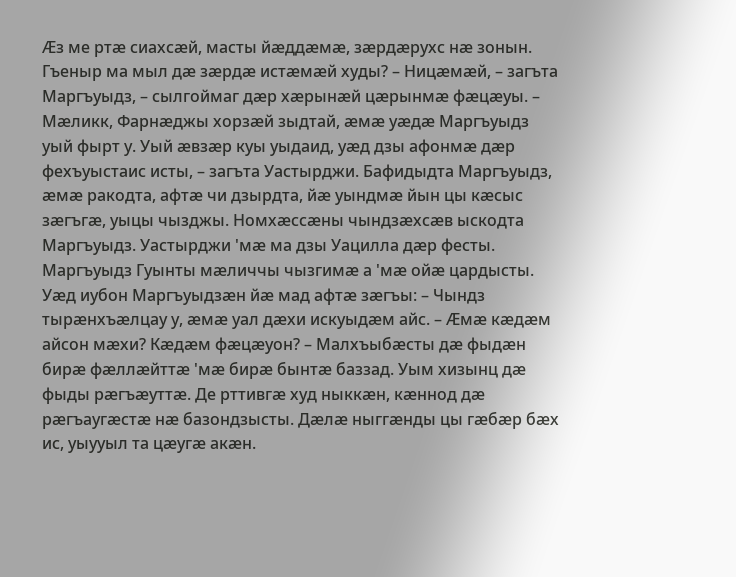Æз ме ртæ сиахсæй, масты йæддæмæ, зæрдæрухс нæ зонын. Гъеныр ма мыл дæ зæрдæ истæмæй худы? – Ницæмæй, – загъта Маргъуыдз, – сылгоймаг дæр хæрынæй цæрынмæ фæцæуы. – Мæликк, Фарнæджы хорзæй зыдтай, æмæ уæдæ Маргъуыдз уый фырт у. Уый æвзæр куы уыдаид, уæд дзы афонмæ дæр фехъуыстаис исты, – загъта Уастырджи. Бафидыдта Маргъуыдз, æмæ ракодта, афтæ чи дзырдта, йæ уындмæ йын цы кæсыс зæгъгæ, уыцы чызджы. Номхæссæны чындзæхсæв ыскодта Маргъуыдз. Уастырджи 'мæ ма дзы Уацилла дæр фесты. Маргъуыдз Гуынты мæличчы чызгимæ а 'мæ ойæ цардысты. Уæд иубон Маргъуыдзæн йæ мад афтæ зæгъы: – Чындз тырæнхъæлцау у, æмæ уал дæхи искуыдæм айс. – Æмæ кæдæм айсон мæхи? Кæдæм фæцæуон? – Малхъыбæсты дæ фыдæн бирæ фæллæйттæ 'мæ бирæ бынтæ баззад. Уым хизынц дæ фыды рæгъæуттæ. Де рттивгæ худ ныккæн, кæннод дæ рæгъаугæстæ нæ базондзысты. Дæлæ ныггæнды цы гæбæр бæх ис, уыууыл та цæугæ акæн.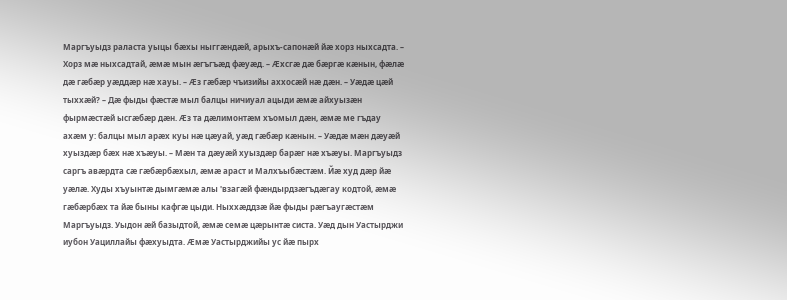Маргъуыдз раласта уыцы бæхы ныггæндæй, арыхъ-сапонæй йæ хорз ныхсадта. – Хорз мæ ныхсадтай, æмæ мын æгъгъæд фæуæд. – Æхсгæ дæ бæргæ кæнын, фæлæ дæ гæбæр уæддæр нæ хауы. – Æз гæбæр чъизийы аххосæй нæ дæн. – Уæдæ цæй тыххæй? – Дæ фыды фæстæ мыл балцы ничиуал ацыди æмæ айхуызæн фырмæстæй ысгæбæр дæн. Æз та дæлимонтæм хъомыл дæн, æмæ ме гъдау ахæм у: балцы мыл арæх куы нæ цæуай, уæд гæбæр кæнын. – Уæдæ мæн дæуæй хуыздæр бæх нæ хъæуы. – Мæн та дæуæй хуыздæр барæг нæ хъæуы. Маргъуыдз саргъ авæрдта сæ гæбæрбæхыл, æмæ араст и Малхъыбæстæм. Йæ худ дæр йæ уæлæ. Худы хъуынтæ дымгæмæ алы 'взагæй фæндырдзæгъдæгау кодтой, æмæ гæбæрбæх та йæ быны кафгæ цыди. Ныххæддзæ йæ фыды рæгъаугæстæм Маргъуыдз. Уыдон æй базыдтой, æмæ семæ цæрынтæ систа. Уæд дын Уастырджи иубон Уациллайы фæхуыдта. Æмæ Уастырджийы ус йæ пырх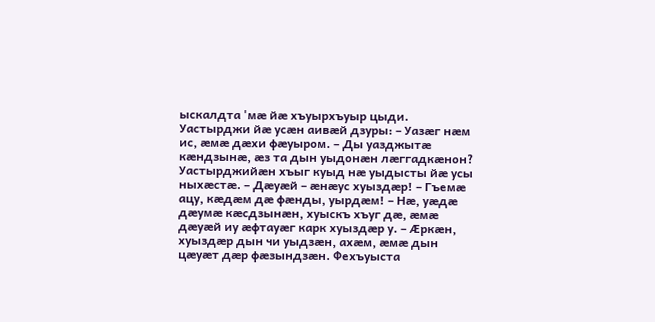ыскалдта 'мæ йæ хъуырхъуыр цыди. Уастырджи йæ усæн аивæй дзуры: – Уазæг нæм ис, æмæ дæхи фæуыром. – Ды уазджытæ кæндзынæ, æз та дын уыдонæн лæггадкæнон? Уастырджийæн хъыг куыд нæ уыдысты йæ усы ныхæстæ. – Дæуæй – æнæус хуыздæр! – Гъемæ ацу, кæдæм дæ фæнды, уырдæм! – Нæ, уæдæ дæумæ кæсдзынæн, хуыскъ хъуг дæ, æмæ дæуæй иу æфтауæг карк хуыздæр у. – Æркæн, хуыздæр дын чи уыдзæн, ахæм, æмæ дын цæуæт дæр фæзындзæн. Фехъуыста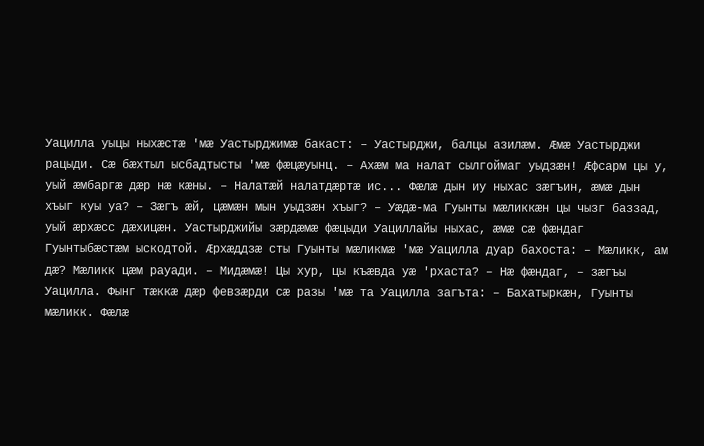Уацилла уыцы ныхæстæ 'мæ Уастырджимæ бакаст: – Уастырджи, балцы азилæм. Æмæ Уастырджи рацыди. Сæ бæхтыл ысбадтысты 'мæ фæцæуынц. – Ахæм ма налат сылгоймаг уыдзæн! Æфсарм цы у, уый æмбаргæ дæр нæ кæны. – Налатæй налатдæртæ ис... Фæлæ дын иу ныхас зæгъин, æмæ дын хъыг куы уа? – Зæгъ æй, цæмæн мын уыдзæн хъыг? – Уæдæ-ма Гуынты мæликкæн цы чызг баззад, уый æрхæсс дæхицæн. Уастырджийы зæрдæмæ фæцыди Уациллайы ныхас, æмæ сæ фæндаг Гуынтыбæстæм ыскодтой. Æрхæддзæ сты Гуынты мæликмæ 'мæ Уацилла дуар бахоста: – Мæликк, ам дæ? Мæликк цæм рауади. – Мидæмæ! Цы хур, цы къæвда уæ 'рхаста? – Нæ фæндаг, – зæгъы Уацилла. Фынг тæккæ дæр февзæрди сæ разы 'мæ та Уацилла загъта: – Бахатыркæн, Гуынты мæликк. Фæлæ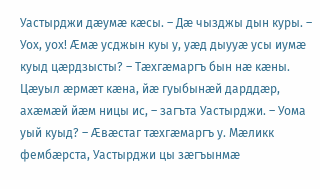Уастырджи дæумæ кæсы. – Дæ чызджы дын куры. – Уох, уох! Æмæ усджын куы у, уæд дыууæ усы иумæ куыд цæрдзысты? – Тæхгæмаргъ бын нæ кæны. Цæуыл æрмæт кæна, йæ гуыбынæй дарддæр, ахæмæй йæм ницы ис, – загъта Уастырджи. – Уома уый куыд? – Æвæстаг тæхгæмаргъ у. Мæликк фембæрста, Уастырджи цы зæгъынмæ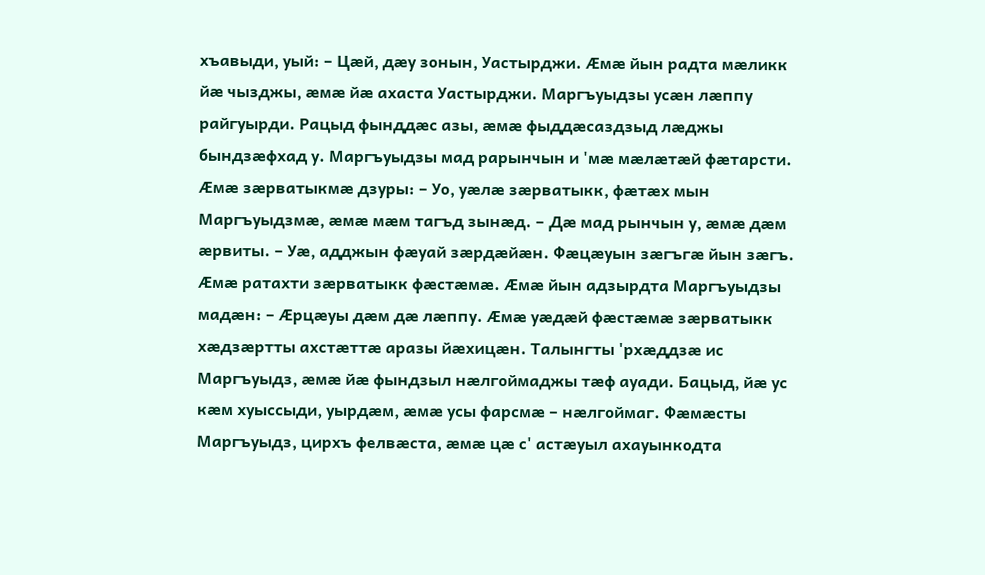хъавыди, уый: – Цæй, дæу зонын, Уастырджи. Æмæ йын радта мæликк йæ чызджы, æмæ йæ ахаста Уастырджи. Маргъуыдзы усæн лæппу райгуырди. Рацыд фынддæс азы, æмæ фыддæсаздзыд лæджы бындзæфхад у. Маргъуыдзы мад рарынчын и 'мæ мæлæтæй фæтарсти. Æмæ зæрватыкмæ дзуры: – Уо, уæлæ зæрватыкк, фæтæх мын Маргъуыдзмæ, æмæ мæм тагъд зынæд. – Дæ мад рынчын у, æмæ дæм æрвиты. – Уæ, адджын фæуай зæрдæйæн. Фæцæуын зæгъгæ йын зæгъ. Æмæ ратахти зæрватыкк фæстæмæ. Æмæ йын адзырдта Маргъуыдзы мадæн: – Æрцæуы дæм дæ лæппу. Æмæ уæдæй фæстæмæ зæрватыкк хæдзæртты ахстæттæ аразы йæхицæн. Талынгты 'рхæддзæ ис Маргъуыдз, æмæ йæ фындзыл нæлгоймаджы тæф ауади. Бацыд, йæ ус кæм хуыссыди, уырдæм, æмæ усы фарсмæ – нæлгоймаг. Фæмæсты Маргъуыдз, цирхъ фелвæста, æмæ цæ с' астæуыл ахауынкодта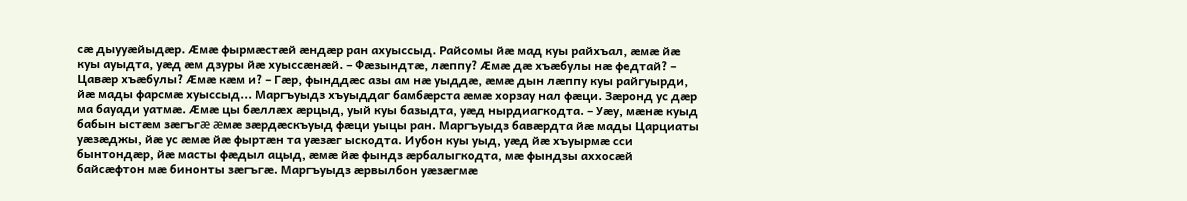сæ дыууæйыдæр. Æмæ фырмæстæй æндæр ран ахуыссыд. Райсомы йæ мад куы райхъал, æмæ йæ куы ауыдта, уæд æм дзуры йæ хуыссæнæй. – Фæзындтæ, лæппу? Æмæ дæ хъæбулы нæ федтай? – Цавæр хъæбулы? Æмæ кæм и? – Гæр, фынддæс азы ам нæ уыддæ, æмæ дын лæппу куы райгуырди, йæ мады фарсмæ хуыссыд... Маргъуыдз хъуыддаг бамбæрста æмæ хорзау нал фæци. Зæронд ус дæр ма бауади уатмæ. Æмæ цы бæллæх æрцыд, уый куы базыдта, уæд нырдиагкодта. – Уæу, мæнæ куыд бабын ыстæм зæгъгæ æмæ зæрдæскъуыд фæци уыцы ран. Маргъуыдз бавæрдта йæ мады Царциаты уæзæджы, йæ ус æмæ йæ фыртæн та уæзæг ыскодта. Иубон куы уыд, уæд йæ хъуырмæ сси бынтондæр, йæ масты фæдыл ацыд, æмæ йæ фындз æрбалыгкодта, мæ фындзы аххосæй байсæфтон мæ бинонты зæгъгæ. Маргъуыдз æрвылбон уæзæгмæ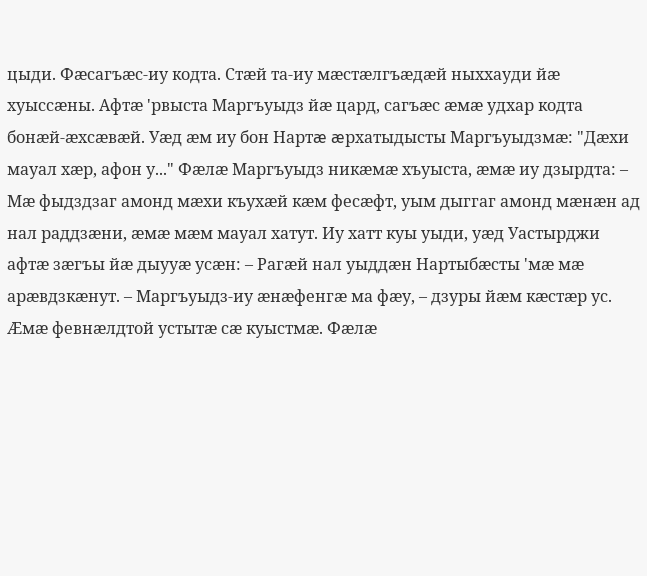цыди. Фæсагъæс-иу кодта. Стæй та-иу мæстæлгъæдæй ныххауди йæ хуыссæны. Афтæ 'рвыста Маргъуыдз йæ цард, сагъæс æмæ удхар кодта бонæй-æхсæвæй. Уæд æм иу бон Нартæ æрхатыдысты Маргъуыдзмæ: "Дæхи мауал хæр, афон у..." Фæлæ Маргъуыдз никæмæ хъуыста, æмæ иу дзырдта: – Мæ фыдздзаг амонд мæхи къухæй кæм фесæфт, уым дыггаг амонд мæнæн ад нал раддзæни, æмæ мæм мауал хатут. Иу хатт куы уыди, уæд Уастырджи афтæ зæгъы йæ дыууæ усæн: – Рагæй нал уыддæн Нартыбæсты 'мæ мæ арæвдзкæнут. – Маргъуыдз-иу æнæфенгæ ма фæу, – дзуры йæм кæстæр ус. Æмæ февнæлдтой устытæ сæ куыстмæ. Фæлæ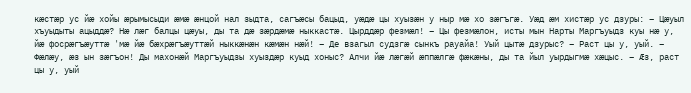кæстæр ус йæ хойы æрымысыди æмæ æнцой нал зыдта, сагъæсы бацыд, уæдæ цы хуызæн у ныр мæ хо зæгъгæ. Уæд æм хистæр ус дзуры: – Цæуыл хъуыдыты ацыддæ? Нæ лæг балцы цæуы, ды та дæ зæрдæмæ ныккастæ. Цырддæр фезмæл! – Цы фезмæлон, исты мын Нарты Маргъуыдз куы нæ у, йæ фосрæгъæуттæ 'мæ йæ бæхрæгъæуттæй ныккæнæн кæмæн нæй! – Де взагыл судзгæ сынкъ рауайа! Уый цытæ дзурыс? – Раст цы у, уый. – Фæлæу, æз ын зæгъон! Ды махонæй Маргъуыдзы хуыздæр куыд хоныс? Алчи йæ лæгæй æппæлгæ фæкæны, ды та йыл уырдыгмæ хæцыс. – Æз, раст цы у, уый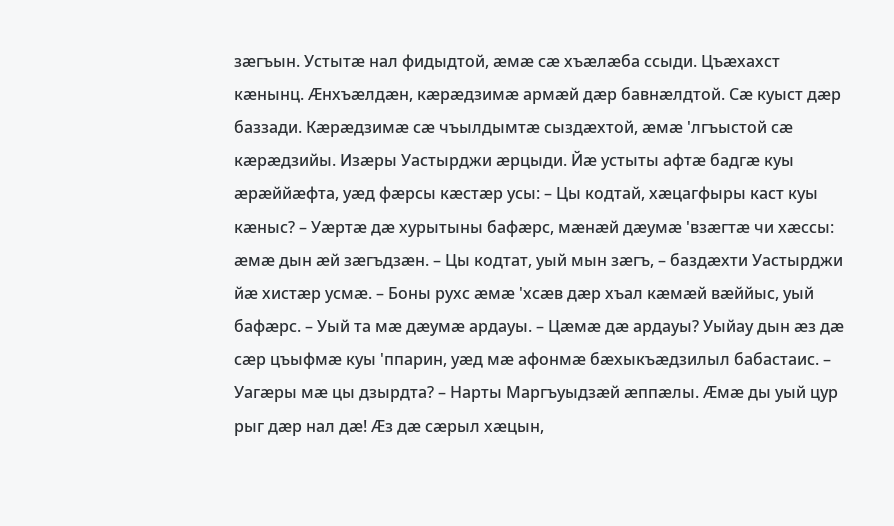зæгъын. Устытæ нал фидыдтой, æмæ сæ хъæлæба ссыди. Цъæхахст кæнынц. Æнхъæлдæн, кæрæдзимæ армæй дæр бавнæлдтой. Сæ куыст дæр баззади. Кæрæдзимæ сæ чъылдымтæ сыздæхтой, æмæ 'лгъыстой сæ кæрæдзийы. Изæры Уастырджи æрцыди. Йæ устыты афтæ бадгæ куы æрæййæфта, уæд фæрсы кæстæр усы: – Цы кодтай, хæцагфыры каст куы кæныс? – Уæртæ дæ хурытыны бафæрс, мæнæй дæумæ 'взæгтæ чи хæссы: æмæ дын æй зæгъдзæн. – Цы кодтат, уый мын зæгъ, – баздæхти Уастырджи йæ хистæр усмæ. – Боны рухс æмæ 'хсæв дæр хъал кæмæй вæййыс, уый бафæрс. – Уый та мæ дæумæ ардауы. – Цæмæ дæ ардауы? Уыйау дын æз дæ сæр цъыфмæ куы 'ппарин, уæд мæ афонмæ бæхыкъæдзилыл бабастаис. – Уагæры мæ цы дзырдта? – Нарты Маргъуыдзæй æппæлы. Æмæ ды уый цур рыг дæр нал дæ! Æз дæ сæрыл хæцын,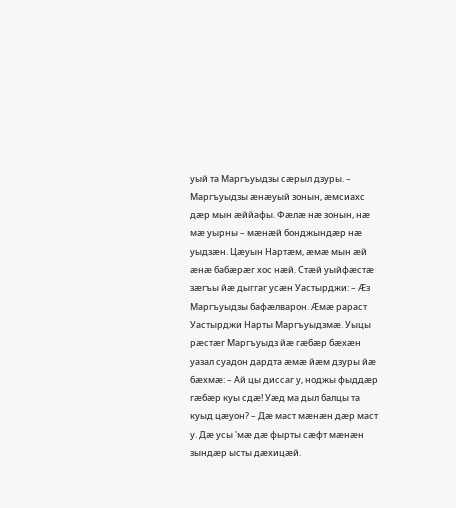уый та Маргъуыдзы сæрыл дзуры. – Маргъуыдзы æнæуый зонын, æмсиахс дæр мын æййафы. Фæлæ нæ зонын, нæ мæ уырны – мæнæй бонджындæр нæ уыдзæн. Цæуын Нартæм, æмæ мын æй æнæ бабæрæг хос нæй. Стæй уыйфæстæ зæгъы йæ дыггаг усæн Уастырджи: – Æз Маргъуыдзы бафæлварон. Æмæ рараст Уастырджи Нарты Маргъуыдзмæ. Уыцы рæстæг Маргъуыдз йæ гæбæр бæхæн уазал суадон дардта æмæ йæм дзуры йæ бæхмæ: – Ай цы диссаг у, ноджы фыддæр гæбæр куы сдæ! Уæд ма дыл балцы та куыд цæуон? – Дæ маст мæнæн дæр маст у. Дæ усы 'мæ дæ фырты сæфт мæнæн зындæр ысты дæхицæй.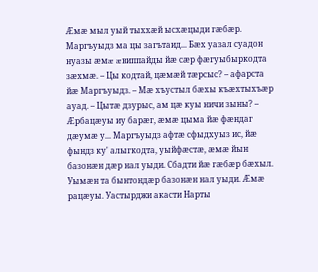Æмæ мыл уый тыххæй ысхæцыди гæбæр. Маргъуыдз ма цы загътаид... Бæх уазал суадон нуазы æмæ æвиппайды йæ сæр фæгуыбыркодта зæхмæ. – Цы кодтай, цæмæй тæрсыс? – афарста йæ Маргъуыдз. – Мæ хъустыл бæхы къæхтыхъæр ауад. – Цытæ дзурыс, ам цæ куы ничи зыны? – Æрбацæуы иу барæг, æмæ цыма йæ фæндаг дæумæ у... Маргъуыдз афтæ сфыдхуыз ис, йæ фындз ку' алыгкодта, уыйфæстæ, æмæ йын базонæн дæр нал уыди. Сбадти йæ гæбæр бæхыл. Уымæн та бынтондæр базонæн нал уыди. Æмæ рацæуы. Уастырджи акасти Нарты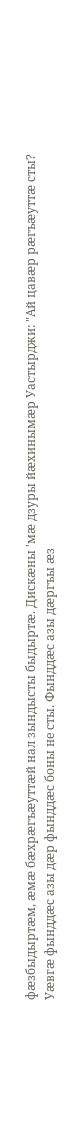фæзбыдыртæм, æмæ бæхрæгъæуттæй нал зындысты быдыртæ. Дискæны 'мæ дзуры йæхинымæр Уастырджи: "Ай цавæр рæгъæуттæ сты? Уæвгæ фынддæс азы дæр фынддæс боны не сты. Фынддæс азы дæргъы æз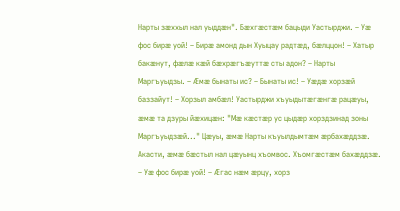Нарты зæххыл нал уыддæн". Бæхгæстæм бацыди Уастырджи. – Уæ фос бирæ уой! – Бирæ амонд дын Хуыцау радтæд, бæлццон! – Хатыр бакæнут, фæлæ кæй бæхрæгъæуттæ сты адон? – Нарты Маргъуыдзы. – Æмæ бынаты ис? – Бынаты ис! – Уæдæ хорзæй баззайут! – Хорзыл амбæл! Уастырджи хъуыдытæгæнгæ рацæуы, æмæ та дзуры йæхицæн: "Мæ кæстæр ус цыдæр хорздзинад зоны Маргъуыдзæй..." Цæуы, æмæ Нарты къуылдымтæм æрбахæддзæ. Акасти, æмæ бæстыл нал цæуынц хъомвос. Хъомгæстæм бахæддзæ. – Уæ фос бирæ уой! – Æгас нæм æрцу, хорз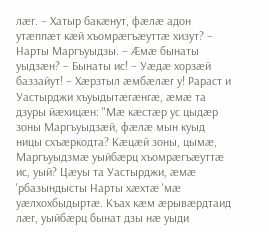лæг. – Хатыр бакæнут, фæлæ адон утæппæт кæй хъомрæгъæуттæ хизут? – Нарты Маргъуыдзы. – Æмæ бынаты уыдзæн? – Бынаты ис! – Уæдæ хорзæй баззайут! – Хæрзтыл æмбæлæг у! Рараст и Уастырджи хъуыдытæгæнгæ, æмæ та дзуры йæхицæн: "Мæ кæстæр ус цыдæр зоны Маргъуыдзæй, фæлæ мын куыд ницы схъæркодта? Кæцæй зоны, цымæ, Маргъуыдзмæ уыйбæрц хъомрæгъæуттæ ис, уый? Цæуы та Уастырджи, æмæ 'рбазындысты Нарты хæхтæ 'мæ уæлхохбыдыртæ. Къах кæм æрывæрдтаид лæг, уыйбæрц бынат дзы нæ уыди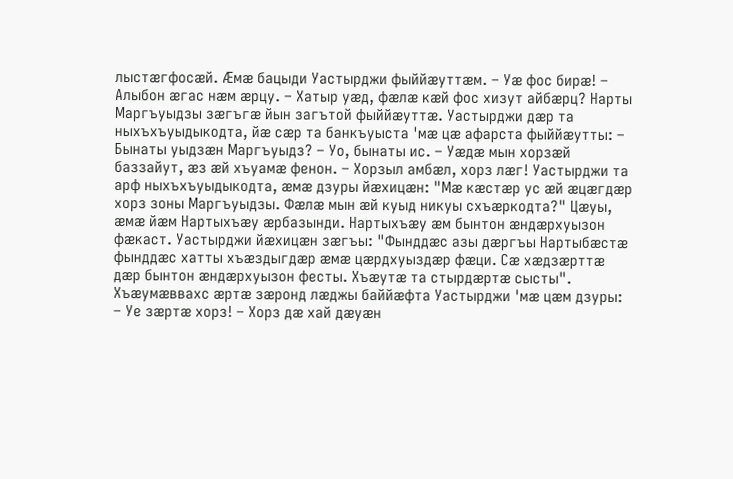лыстæгфосæй. Æмæ бацыди Уастырджи фыййæуттæм. – Уæ фос бирæ! – Алыбон æгас нæм æрцу. – Хатыр уæд, фæлæ кæй фос хизут айбæрц? Нарты Маргъуыдзы зæгъгæ йын загътой фыййæуттæ. Уастырджи дæр та ныхъхъуыдыкодта, йæ сæр та банкъуыста 'мæ цæ афарста фыййæутты: – Бынаты уыдзæн Маргъуыдз? – Уо, бынаты ис. – Уæдæ мын хорзæй баззайут, æз æй хъуамæ фенон. – Хорзыл амбæл, хорз лæг! Уастырджи та арф ныхъхъуыдыкодта, æмæ дзуры йæхицæн: "Мæ кæстæр ус æй æцæгдæр хорз зоны Маргъуыдзы. Фæлæ мын æй куыд никуы схъæркодта?" Цæуы, æмæ йæм Нартыхъæу æрбазынди. Нартыхъæу æм бынтон æндæрхуызон фæкаст. Уастырджи йæхицæн зæгъы: "Фынддæс азы дæргъы Нартыбæстæ фынддæс хатты хъæздыгдæр æмæ цæрдхуыздæр фæци. Сæ хæдзæрттæ дæр бынтон æндæрхуызон фесты. Хъæутæ та стырдæртæ сысты". Хъæумæввахс æртæ зæронд лæджы баййæфта Уастырджи 'мæ цæм дзуры: – Уе зæртæ хорз! – Хорз дæ хай дæуæн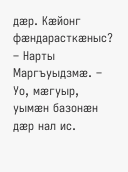дæр. Кæйонг фæндарасткæныс? – Нарты Маргъуыдзмæ. – Уо, мæгуыр, уымæн базонæн дæр нал ис.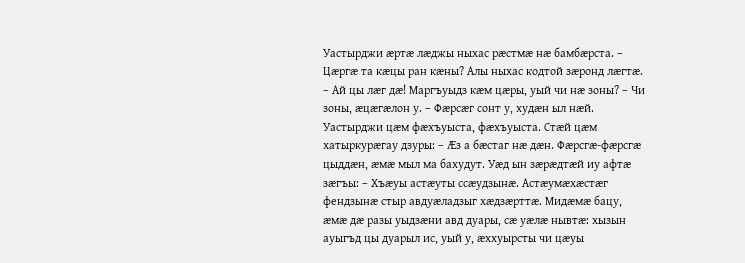Уастырджи æртæ лæджы ныхас рæстмæ нæ бамбæрста. – Цæргæ та кæцы ран кæны? Алы ныхас кодтой зæронд лæгтæ. – Ай цы лæг дæ! Маргъуыдз кæм цæры, уый чи нæ зоны? – Чи зоны, æцæгæлон у. – Фæрсæг сонт у, худæн ыл нæй. Уастырджи цæм фæхъуыста, фæхъуыста. Стæй цæм хатыркурæгау дзуры: – Æз а бæстаг нæ дæн. Фæрсгæ-фæрсгæ цыддæн, æмæ мыл ма бахудут. Уæд ын зæрæдтæй иу афтæ зæгъы: – Хъæуы астæуты ссæудзынæ. Астæумæхæстæг фендзынæ стыр авдуæладзыг хæдзæрттæ. Мидæмæ бацу, æмæ дæ разы уыдзæни авд дуары, сæ уæлæ нывтæ: хызын ауыгъд цы дуарыл ис, уый у, æххуырсты чи цæуы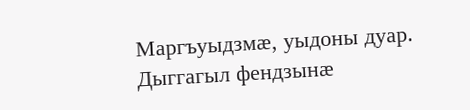Маргъуыдзмæ, уыдоны дуар. Дыггагыл фендзынæ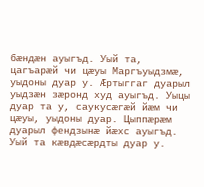бæндæн ауыгъд. Уый та, цагъарæй чи цæуы Маргъуыдзмæ, уыдоны дуар у. Æртыггаг дуарыл уыдзæн зæронд худ ауыгъд. Уыцы дуар та у, саукусæгæй йæм чи цæуы, уыдоны дуар. Цыппæрæм дуарыл фендзынæ йæхс ауыгъд. Уый та кæвдæсæрдты дуар у.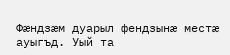Фæндзæм дуарыл фендзынæ местæ ауыгъд. Уый та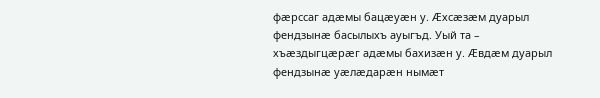фæрссаг адæмы бацæуæн у. Æхсæзæм дуарыл фендзынæ басылыхъ ауыгъд. Уый та – хъæздыгцæрæг адæмы бахизæн у. Æвдæм дуарыл фендзынæ уæлæдарæн нымæт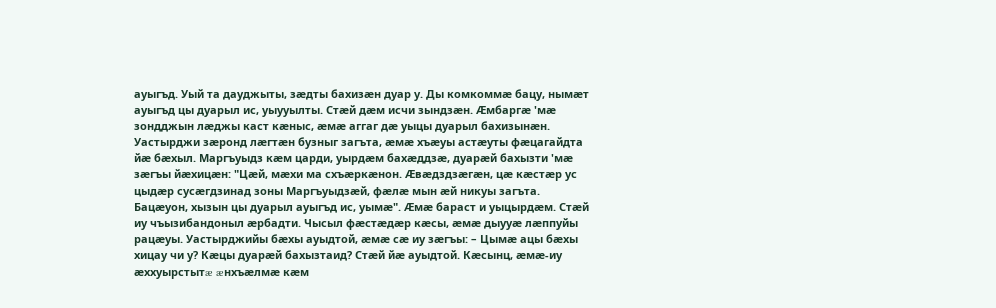ауыгъд. Уый та дауджыты, зæдты бахизæн дуар у. Ды комкоммæ бацу, нымæт ауыгъд цы дуарыл ис, уыууылты. Стæй дæм исчи зындзæн. Æмбаргæ 'мæ зондджын лæджы каст кæныс, æмæ аггаг дæ уыцы дуарыл бахизынæн. Уастырджи зæронд лæгтæн бузныг загъта, æмæ хъæуы астæуты фæцагайдта йæ бæхыл. Маргъуыдз кæм царди, уырдæм бахæддзæ, дуарæй бахызти 'мæ зæгъы йæхицæн: "Цæй, мæхи ма схъæркæнон. Æвæдздзæгæн, цæ кæстæр ус цыдæр сусæгдзинад зоны Маргъуыдзæй, фæлæ мын æй никуы загъта. Бацæуон, хызын цы дуарыл ауыгъд ис, уымæ". Æмæ бараст и уыцырдæм. Стæй иу чъызибандоныл æрбадти. Чысыл фæстæдæр кæсы, æмæ дыууæ лæппуйы рацæуы. Уастырджийы бæхы ауыдтой, æмæ сæ иу зæгъы: – Цымæ ацы бæхы хицау чи у? Кæцы дуарæй бахызтаид? Стæй йæ ауыдтой. Кæсынц, æмæ-иу æххуырстытæ æнхъæлмæ кæм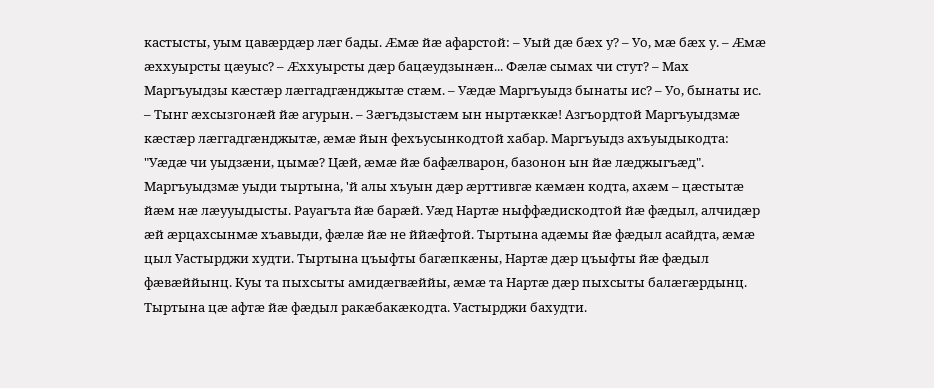кастысты, уым цавæрдæр лæг бады. Æмæ йæ афарстой: – Уый дæ бæх у? – Уо, мæ бæх у. – Æмæ æххуырсты цæуыс? – Æххуырсты дæр бацæудзынæн... Фæлæ сымах чи стут? – Мах Маргъуыдзы кæстæр лæггадгæнджытæ стæм. – Уæдæ Маргъуыдз бынаты ис? – Уо, бынаты ис. – Тынг æхсызгонæй йæ агурын. – Зæгъдзыстæм ын ныртæккæ! Азгъордтой Маргъуыдзмæ кæстæр лæггадгæнджытæ, æмæ йын фехъусынкодтой хабар. Маргъуыдз ахъуыдыкодта: "Уæдæ чи уыдзæни, цымæ? Цæй, æмæ йæ бафæлварон, базонон ын йæ лæджыгъæд". Маргъуыдзмæ уыди тыртына, 'й алы хъуын дæр æрттивгæ кæмæн кодта, ахæм – цæстытæ йæм нæ лæууыдысты. Рауагъта йæ барæй. Уæд Нартæ ныффæдискодтой йæ фæдыл, алчидæр æй æрцахсынмæ хъавыди, фæлæ йæ не ййæфтой. Тыртына адæмы йæ фæдыл асайдта, æмæ цыл Уастырджи худти. Тыртына цъыфты багæпкæны, Нартæ дæр цъыфты йæ фæдыл фæвæййынц. Куы та пыхсыты амидæгвæййы, æмæ та Нартæ дæр пыхсыты балæгæрдынц. Тыртына цæ афтæ йæ фæдыл ракæбакæкодта. Уастырджи бахудти.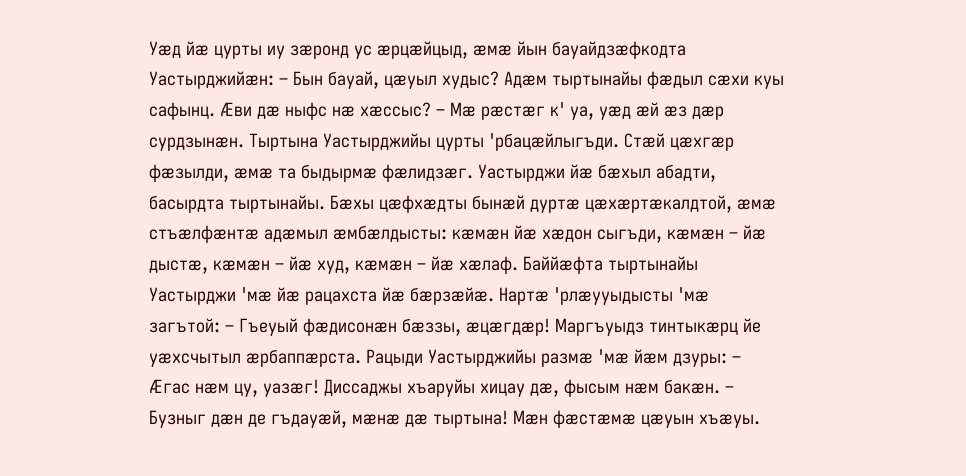Уæд йæ цурты иу зæронд ус æрцæйцыд, æмæ йын бауайдзæфкодта Уастырджийæн: – Бын бауай, цæуыл худыс? Адæм тыртынайы фæдыл сæхи куы сафынц. Æви дæ ныфс нæ хæссыс? – Мæ рæстæг к' уа, уæд æй æз дæр сурдзынæн. Тыртына Уастырджийы цурты 'рбацæйлыгъди. Стæй цæхгæр фæзылди, æмæ та быдырмæ фæлидзæг. Уастырджи йæ бæхыл абадти, басырдта тыртынайы. Бæхы цæфхæдты бынæй дуртæ цæхæртæкалдтой, æмæ стъæлфæнтæ адæмыл æмбæлдысты: кæмæн йæ хæдон сыгъди, кæмæн – йæ дыстæ, кæмæн – йæ худ, кæмæн – йæ хæлаф. Баййæфта тыртынайы Уастырджи 'мæ йæ рацахста йæ бæрзæйæ. Нартæ 'рлæууыдысты 'мæ загътой: – Гъеуый фæдисонæн бæззы, æцæгдæр! Маргъуыдз тинтыкæрц йе уæхсчытыл æрбаппæрста. Рацыди Уастырджийы размæ 'мæ йæм дзуры: – Æгас нæм цу, уазæг! Диссаджы хъаруйы хицау дæ, фысым нæм бакæн. – Бузныг дæн де гъдауæй, мæнæ дæ тыртына! Мæн фæстæмæ цæуын хъæуы.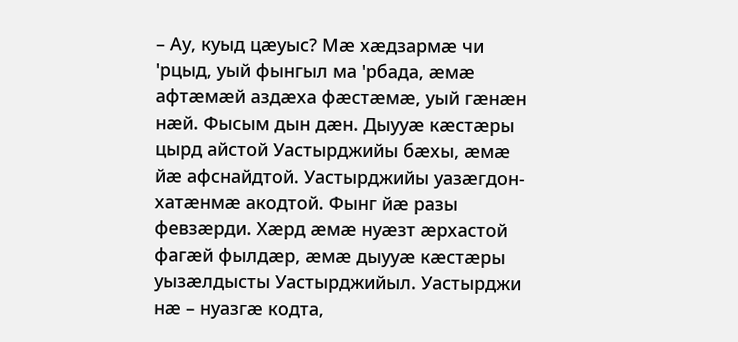– Ау, куыд цæуыс? Мæ хæдзармæ чи 'рцыд, уый фынгыл ма 'рбада, æмæ афтæмæй аздæха фæстæмæ, уый гæнæн нæй. Фысым дын дæн. Дыууæ кæстæры цырд айстой Уастырджийы бæхы, æмæ йæ афснайдтой. Уастырджийы уазæгдон-хатæнмæ акодтой. Фынг йæ разы февзæрди. Хæрд æмæ нуæзт æрхастой фагæй фылдæр, æмæ дыууæ кæстæры уызæлдысты Уастырджийыл. Уастырджи нæ – нуазгæ кодта,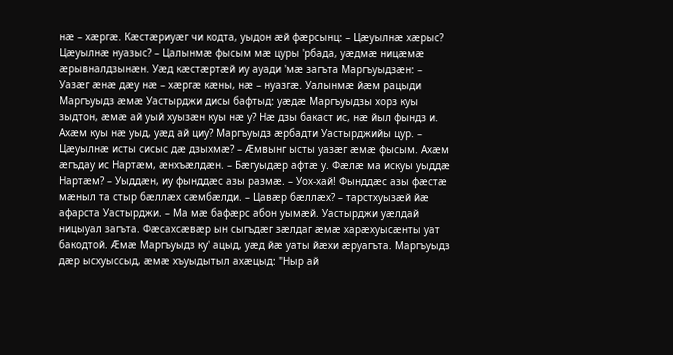нæ – хæргæ. Кæстæриуæг чи кодта, уыдон æй фæрсынц: – Цæуылнæ хæрыс? Цæуылнæ нуазыс? – Цалынмæ фысым мæ цуры 'рбада, уæдмæ ницæмæ æрывналдзынæн. Уæд кæстæртæй иу ауади 'мæ загъта Маргъуыдзæн: – Уазæг æнæ дæу нæ – хæргæ кæны, нæ – нуазгæ. Уалынмæ йæм рацыди Маргъуыдз æмæ Уастырджи дисы бафтыд: уæдæ Маргъуыдзы хорз куы зыдтон, æмæ ай уый хуызæн куы нæ у? Нæ дзы бакаст ис, нæ йыл фындз и. Ахæм куы нæ уыд, уæд ай циу? Маргъуыдз æрбадти Уастырджийы цур. – Цæуылнæ исты сисыс дæ дзыхмæ? – Æмвынг ысты уазæг æмæ фысым. Ахæм æгъдау ис Нартæм, æнхъæлдæн. – Бæгуыдæр афтæ у. Фæлæ ма искуы уыддæ Нартæм? – Уыддæн, иу фынддæс азы размæ. – Уох-хай! Фынддæс азы фæстæ мæныл та стыр бæллæх сæмбæлди. – Цавæр бæллæх? – тарстхуызæй йæ афарста Уастырджи. – Ма мæ бафæрс абон уымæй. Уастырджи уæлдай ницыуал загъта. Фæсахсæвæр ын сыгъдæг зæлдаг æмæ харæхуысæнты уат бакодтой. Æмæ Маргъуыдз ку' ацыд, уæд йæ уаты йæхи æруагъта. Маргъуыдз дæр ысхуыссыд, æмæ хъуыдытыл ахæцыд: "Ныр ай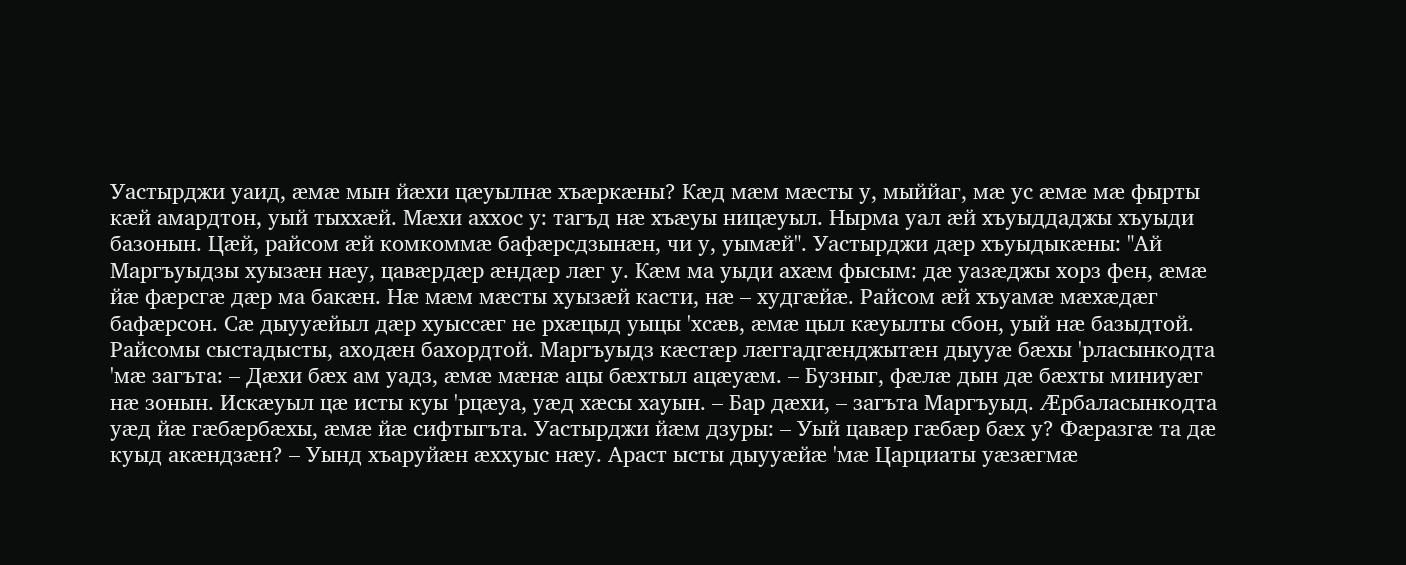Уастырджи уаид, æмæ мын йæхи цæуылнæ хъæркæны? Кæд мæм мæсты у, мыййаг, мæ ус æмæ мæ фырты кæй амардтон, уый тыххæй. Мæхи аххос у: тагъд нæ хъæуы ницæуыл. Нырма уал æй хъуыддаджы хъуыди базонын. Цæй, райсом æй комкоммæ бафæрсдзынæн, чи у, уымæй". Уастырджи дæр хъуыдыкæны: "Ай Маргъуыдзы хуызæн нæу, цавæрдæр æндæр лæг у. Кæм ма уыди ахæм фысым: дæ уазæджы хорз фен, æмæ йæ фæрсгæ дæр ма бакæн. Нæ мæм мæсты хуызæй касти, нæ – худгæйæ. Райсом æй хъуамæ мæхæдæг бафæрсон. Сæ дыууæйыл дæр хуыссæг не рхæцыд уыцы 'хсæв, æмæ цыл кæуылты сбон, уый нæ базыдтой. Райсомы сыстадысты, аходæн бахордтой. Маргъуыдз кæстæр лæггадгæнджытæн дыууæ бæхы 'рласынкодта 'мæ загъта: – Дæхи бæх ам уадз, æмæ мæнæ ацы бæхтыл ацæуæм. – Бузныг, фæлæ дын дæ бæхты миниуæг нæ зонын. Искæуыл цæ исты куы 'рцæуа, уæд хæсы хауын. – Бар дæхи, – загъта Маргъуыд. Æрбаласынкодта уæд йæ гæбæрбæхы, æмæ йæ сифтыгъта. Уастырджи йæм дзуры: – Уый цавæр гæбæр бæх у? Фæразгæ та дæ куыд акæндзæн? – Уынд хъаруйæн æххуыс нæу. Араст ысты дыууæйæ 'мæ Царциаты уæзæгмæ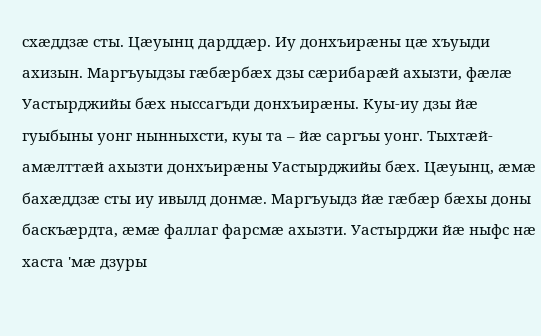схæддзæ сты. Цæуынц дарддæр. Иу донхъирæны цæ хъуыди ахизын. Маргъуыдзы гæбæрбæх дзы сæрибарæй ахызти, фæлæ Уастырджийы бæх ныссагъди донхъирæны. Куы-иу дзы йæ гуыбыны уонг нынныхсти, куы та – йæ саргъы уонг. Тыхтæй-амæлттæй ахызти донхъирæны Уастырджийы бæх. Цæуынц, æмæ бахæддзæ сты иу ивылд донмæ. Маргъуыдз йæ гæбæр бæхы доны баскъæрдта, æмæ фаллаг фарсмæ ахызти. Уастырджи йæ ныфс нæ хаста 'мæ дзуры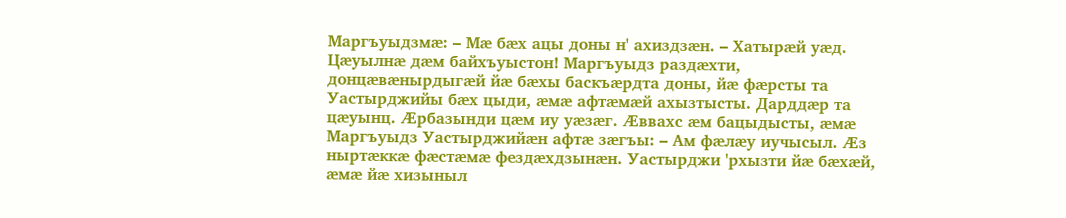Маргъуыдзмæ: – Мæ бæх ацы доны н' ахиздзæн. – Хатырæй уæд. Цæуылнæ дæм байхъуыстон! Маргъуыдз раздæхти, донцæвæнырдыгæй йæ бæхы баскъæрдта доны, йæ фæрсты та Уастырджийы бæх цыди, æмæ афтæмæй ахызтысты. Дарддæр та цæуынц. Æрбазынди цæм иу уæзæг. Æввахс æм бацыдысты, æмæ Маргъуыдз Уастырджийæн афтæ зæгъы: – Ам фæлæу иучысыл. Æз ныртæккæ фæстæмæ фездæхдзынæн. Уастырджи 'рхызти йæ бæхæй, æмæ йæ хизыныл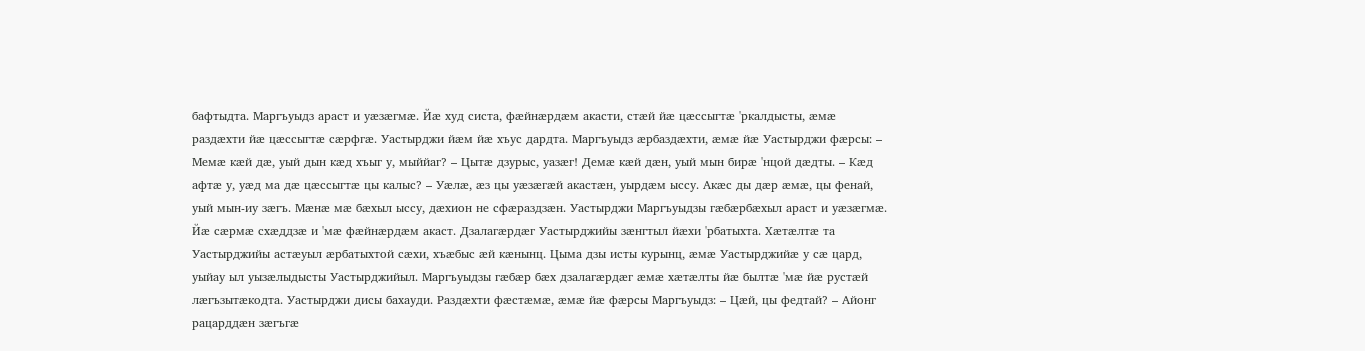бафтыдта. Маргъуыдз араст и уæзæгмæ. Йæ худ систа, фæйнæрдæм акасти, стæй йæ цæссыгтæ 'ркалдысты, æмæ раздæхти йæ цæссыгтæ сæрфгæ. Уастырджи йæм йæ хъус дардта. Маргъуыдз æрбаздæхти, æмæ йæ Уастырджи фæрсы: – Мемæ кæй дæ, уый дын кæд хъыг у, мыййаг? – Цытæ дзурыс, уазæг! Демæ кæй дæн, уый мын бирæ 'нцой дæдты. – Кæд афтæ у, уæд ма дæ цæссыгтæ цы калыс? – Уæлæ, æз цы уæзæгæй акастæн, уырдæм ыссу. Акæс ды дæр æмæ, цы фенай, уый мын-иу зæгъ. Мæнæ мæ бæхыл ыссу, дæхион не сфæраздзæн. Уастырджи Маргъуыдзы гæбæрбæхыл араст и уæзæгмæ. Йæ сæрмæ схæддзæ и 'мæ фæйнæрдæм акаст. Дзалагæрдæг Уастырджийы зæнгтыл йæхи 'рбатыхта. Хæтæлтæ та Уастырджийы астæуыл æрбатыхтой сæхи, хъæбыс æй кæнынц. Цыма дзы исты курынц, æмæ Уастырджийæ у сæ цард, уыйау ыл уызæлыдысты Уастырджийыл. Маргъуыдзы гæбæр бæх дзалагæрдæг æмæ хæтæлты йæ былтæ 'мæ йæ рустæй лæгъзытæкодта. Уастырджи дисы бахауди. Раздæхти фæстæмæ, æмæ йæ фæрсы Маргъуыдз: – Цæй, цы федтай? – Айонг рацарддæн зæгъгæ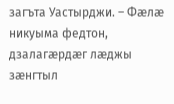загъта Уастырджи. – Фæлæ никуыма федтон, дзалагæрдæг лæджы зæнгтыл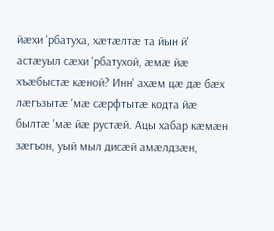йæхи 'рбатуха, хæтæлтæ та йын й' астæуыл сæхи 'рбатухой, æмæ йæ хъæбыстæ кæной? Инн' ахæм цæ дæ бæх лæгъзытæ 'мæ сæрфтытæ кодта йæ былтæ 'мæ йæ рустæй. Ацы хабар кæмæн зæгъон, уый мыл дисæй амæлдзæн,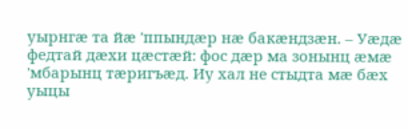уырнгæ та йæ 'ппындæр нæ бакæндзæн. – Уæдæ федтай дæхи цæстæй: фос дæр ма зонынц æмæ 'мбарынц тæригъæд. Иу хал не стыдта мæ бæх уыцы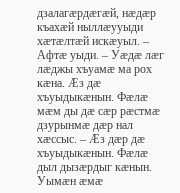дзалагæрдæгæй, нæдæр къахæй ныллæууыди хæтæлтæй искæуыл. – Афтæ уыди. – Уæдæ лæг лæджы хъуамæ ма рох кæна. Æз дæ хъуыдыкæнын. Фæлæ мæм ды дæ сæр рæстмæ дзурынмæ дæр нал хæссыс. – Æз дæр дæ хъуыдыкæнын. Фæлæ дыл дызæрдыг кæнын. Уымæн æмæ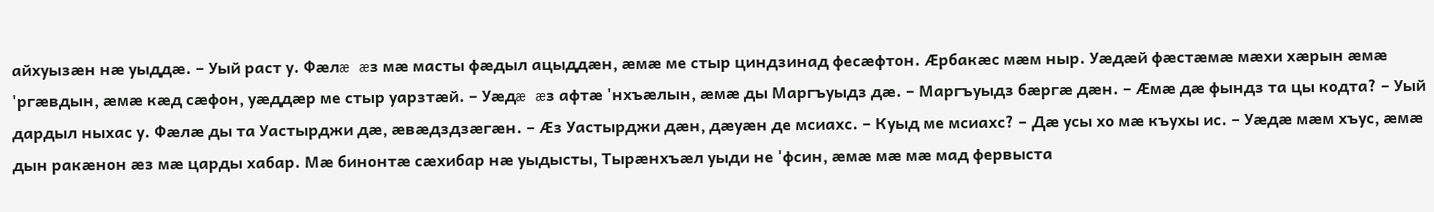айхуызæн нæ уыддæ. – Уый раст у. Фæлæ æз мæ масты фæдыл ацыддæн, æмæ ме стыр циндзинад фесæфтон. Æрбакæс мæм ныр. Уæдæй фæстæмæ мæхи хæрын æмæ 'ргæвдын, æмæ кæд сæфон, уæддæр ме стыр уарзтæй. – Уæдæ æз афтæ 'нхъæлын, æмæ ды Маргъуыдз дæ. – Маргъуыдз бæргæ дæн. – Æмæ дæ фындз та цы кодта? – Уый дардыл ныхас у. Фæлæ ды та Уастырджи дæ, æвæдздзæгæн. – Æз Уастырджи дæн, дæуæн де мсиахс. – Куыд ме мсиахс? – Дæ усы хо мæ къухы ис. – Уæдæ мæм хъус, æмæ дын ракæнон æз мæ царды хабар. Мæ бинонтæ сæхибар нæ уыдысты, Тырæнхъæл уыди не 'фсин, æмæ мæ мæ мад фервыста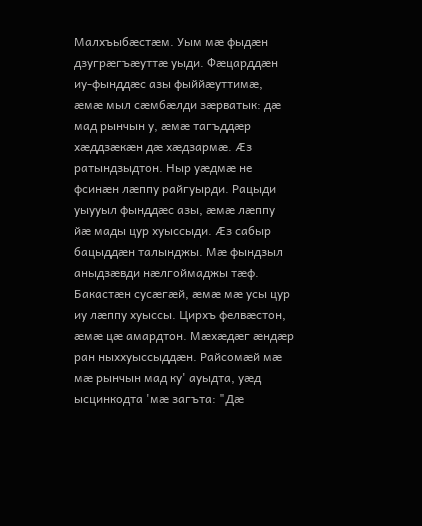Малхъыбæстæм. Уым мæ фыдæн дзугрæгъæуттæ уыди. Фæцарддæн иу-фынддæс азы фыййæуттимæ, æмæ мыл сæмбæлди зæрватык: дæ мад рынчын у, æмæ тагъддæр хæддзæкæн дæ хæдзармæ. Æз ратындзыдтон. Ныр уæдмæ не фсинæн лæппу райгуырди. Рацыди уыууыл фынддæс азы, æмæ лæппу йæ мады цур хуыссыди. Æз сабыр бацыддæн талынджы. Мæ фындзыл аныдзæвди нæлгоймаджы тæф. Бакастæн сусæгæй, æмæ мæ усы цур иу лæппу хуыссы. Цирхъ фелвæстон, æмæ цæ амардтон. Мæхæдæг æндæр ран ныххуыссыддæн. Райсомæй мæ мæ рынчын мад ку' ауыдта, уæд ысцинкодта 'мæ загъта: "Дæ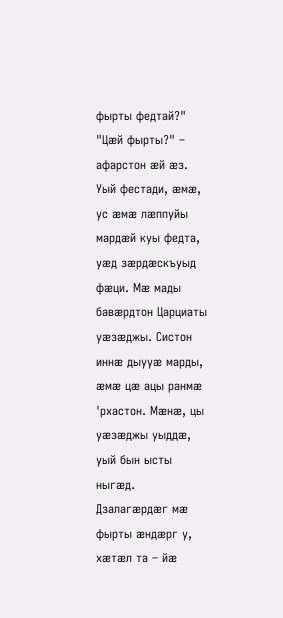фырты федтай?" "Цæй фырты?" – афарстон æй æз. Уый фестади, æмæ, ус æмæ лæппуйы мардæй куы федта, уæд зæрдæскъуыд фæци. Мæ мады бавæрдтон Царциаты уæзæджы. Систон иннæ дыууæ марды, æмæ цæ ацы ранмæ 'рхастон. Мæнæ, цы уæзæджы уыддæ, уый бын ысты ныгæд. Дзалагæрдæг мæ фырты æндæрг у, хæтæл та – йæ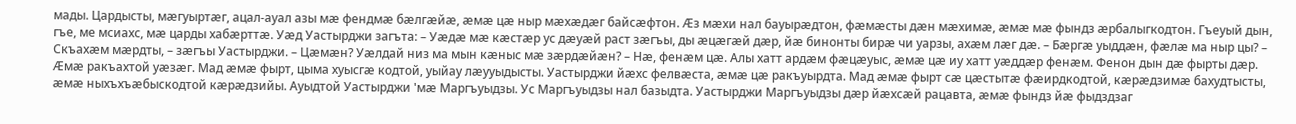мады. Цардысты, мæгуыртæг, ацал-ауал азы мæ фендмæ бæлгæйæ, æмæ цæ ныр мæхæдæг байсæфтон. Æз мæхи нал бауырæдтон, фæмæсты дæн мæхимæ, æмæ мæ фындз æрбалыгкодтон. Гъеуый дын, гъе, ме мсиахс, мæ царды хабæрттæ. Уæд Уастырджи загъта: – Уæдæ мæ кæстæр ус дæуæй раст зæгъы, ды æцæгæй дæр, йæ бинонты бирæ чи уарзы, ахæм лæг дæ. – Бæргæ уыддæн, фæлæ ма ныр цы? – Скъахæм мæрдты, – зæгъы Уастырджи. – Цæмæн? Уæлдай низ ма мын кæныс мæ зæрдæйæн? – Нæ, фенæм цæ. Алы хатт ардæм фæцæуыс, æмæ цæ иу хатт уæддæр фенæм. Фенон дын дæ фырты дæр. Æмæ ракъахтой уæзæг. Мад æмæ фырт, цыма хуысгæ кодтой, уыйау лæууыдысты. Уастырджи йæхс фелвæста, æмæ цæ ракъуырдта. Мад æмæ фырт сæ цæстытæ фæирдкодтой, кæрæдзимæ бахудтысты, æмæ ныхъхъæбыскодтой кæрæдзийы. Ауыдтой Уастырджи 'мæ Маргъуыдзы. Ус Маргъуыдзы нал базыдта. Уастырджи Маргъуыдзы дæр йæхсæй рацавта, æмæ фындз йæ фыдздзаг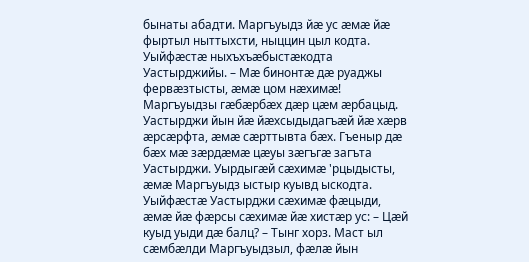бынаты абадти. Маргъуыдз йæ ус æмæ йæ фыртыл ныттыхсти, ныццин цыл кодта. Уыйфæстæ ныхъхъæбыстæкодта Уастырджийы. – Мæ бинонтæ дæ руаджы фервæзтысты, æмæ цом нæхимæ! Маргъуыдзы гæбæрбæх дæр цæм æрбацыд. Уастырджи йын йæ йæхсыдыдагъæй йæ хæрв æрсæрфта, æмæ сæрттывта бæх. Гъеныр дæ бæх мæ зæрдæмæ цæуы зæгъгæ загъта Уастырджи. Уырдыгæй сæхимæ 'рцыдысты, æмæ Маргъуыдз ыстыр куывд ыскодта. Уыйфæстæ Уастырджи сæхимæ фæцыди, æмæ йæ фæрсы сæхимæ йæ хистæр ус: – Цæй куыд уыди дæ балц? – Тынг хорз. Маст ыл сæмбæлди Маргъуыдзыл, фæлæ йын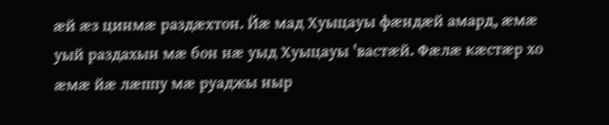æй æз цинмæ раздæхтон. Йæ мад Хуыцауы фæндæй амард, æмæ уый раздахын мæ бон нæ уыд Хуыцауы 'вастæй. Фæлæ кæстæр хо æмæ йæ лæппу мæ руаджы ныр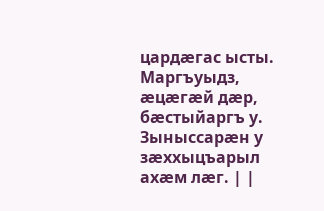цардæгас ысты. Маргъуыдз, æцæгæй дæр, бæстыйаргъ у. Зыныссарæн у зæххыцъарыл ахæм лæг. | |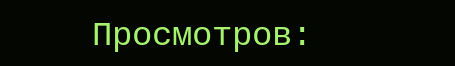Просмотров: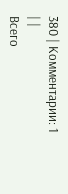380 | Комментарии: 1 | |
Всего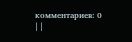комментариев: 0 | |